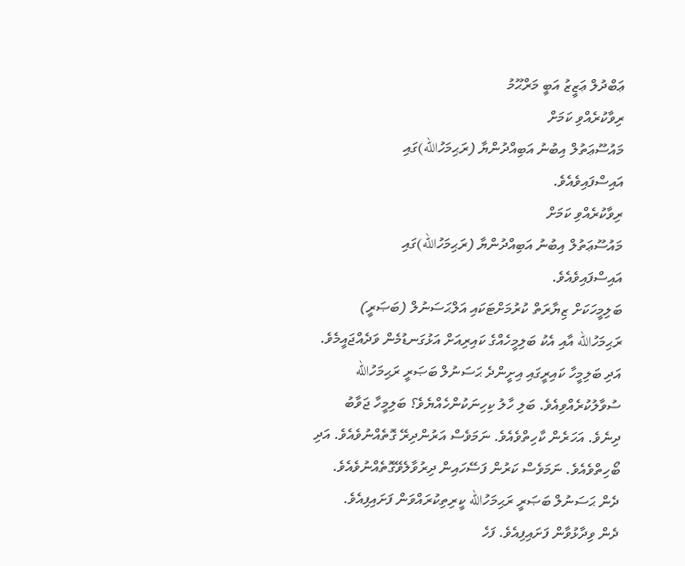ޢަބްދުލް ޢަޒީޒު އަބީ މަރްޙޫމު
ރިވާކުރެއްވި ކަމަށް
މައުސޫޢަތުލް އިބުނު އަބިއްދުންޔާ (ރަޙިމަހުالله)ގައި
އައިސްފައިވެއެވެ.
ރިވާކުރެއްވި ކަމަށް
މައުސޫޢަތުލް އިބުނު އަބިއްދުންޔާ (ރަޙިމަހުالله)ގައި
އައިސްފައިވެއެވެ.
ބަލިމީހަކަށް ޒިޔާރަތް ކުރުމަށްޓަކައި އަލްޙަސަނުލް (ބަޞަރީ) ރަޙިމަހުالله އާއި އެކު ބަލިމީހެއްގެ ކައިރިއަށް އަޅުގަނޑުމެން ވަދެއްޖައީމެވެ. އަދި ބަލިމީހާ ކައިރީގައި އިށީންދެ ޙަސަނުލް ބަޞަރީ ރަޙިމަހުالله ސުވާލުކުރެއްވިއެވެ. ބަލި ހާލު ކިހިނަކުންހެއްޔެވެ؟ ބަލިމީހާ ޖަވާބު ދިނެވެ. އަހަރެން ކާހިތްވެއެވެ. ނަމަވެސް އަރުންދިރޭ ގޮތެއްނުވެއެވެ. އަދި ބޯހިތްވެއެވެ. ނަމަވެސް ކަރުން ފަސޭހައިން ދިރުވާލެވޭގޮތެއްނުވެއެވެ. ދެން ޙަސަނުލް ބަޞަރީ ރަޙިމަހުالله ކީރިތިކުރައްވަން ފަށައިފިއެވެ.
ދެން ވިދާޅުވާން ފަށައިފިއެވެ. ފަހެ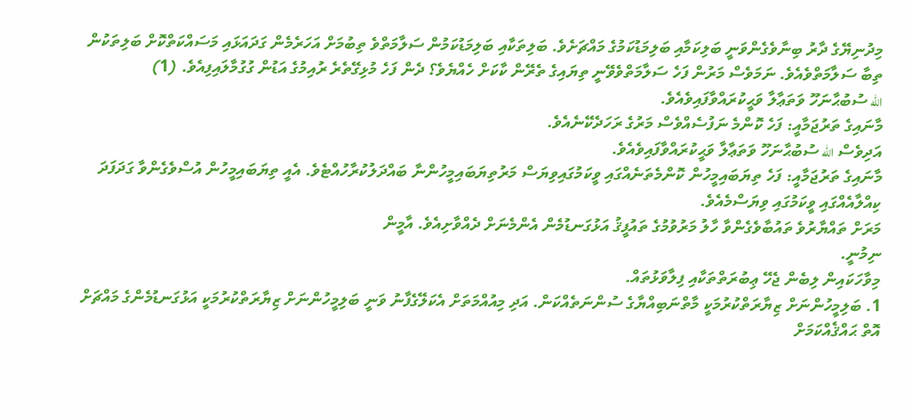މިދުނިޔޭގެ ދާރު ބިނާވެގެންވަނީ ބަލިކަމާއި ބަލިމަޑުކަމުގެ މައްޗަށެވެ. ބަލިތަކާއި ބަލިމަޑުކަމުން ސަލާމަތްވެ ތިބުމަށް އަހަރެމެން ގަދައަޅައި މަސައްކަތްކޮށް ބަލިތަކުން ތިބާ ސަލާމަތްވެއެވެ. ނަމަވެސް މަރުން ފަހެ ސަލާމަތްވެވޭނީ ތިޔައިގެ ތެރޭން ކާކަށް ހެއްޔެވެ؟ ދެން ފަހެ މުޅިގޭތެރެ ރުއިމުގެ އަޑުން ގުގުމާލައިފިއެވެ. (1)
الله ސުބުޙާނަހޫ ވަތަޢާލާ ވަޙީކުރައްވާފައިވެއެވެ.
މާނައިގެ ތަރުޖަމާއީ: ފަހެ ކޮންމެ ނަފުސެއްވެސް މަރުގެ ރަހަދެކޭނެއެވެ.
އަދިވެސް الله ސުބުޙާނަހޫ ވަތަޢާލާ ވަޙީކުރައްވާފައިވެއެވެ.
މާނައިގެ ތަރުޖަމާއީ: ފަހެ ތިޔަބައިމީހުން ކޮންމެތަނެއްގައި ވީކަމުގައިވިޔަސް މަރުތިޔަބައިމީހުންނާ ބައްދަލުކުރާހުއްޓެވެ. އެއީ ތިޔަބައިމީހުން އުސްވެގެންވާ ގަދަފަދަ ކިއްލާއެއްގައި ވީކަމުގައި ވިޔަސްމެއެވެ.
މަރަށް ތައްޔާރުވެ ތައުބާވެގެންވާ ހާލު މަރުވުމުގެ ތައުފީޤު އަޅުގަނޑުމެން އެންމެނަށް ދެއްވާށިއެވެ. އާމީން
ނިމުނީ.
މިވާހަކައިން ލިބެން ޖެހޭ ޢިބުރަތްތަކާއި ފިލާވަޅުތައް.
1. ބަލިމީހުންނަށް ޒިޔާރަތްކުރުމަކީ މާތްނަބިއްޔާގެ ސުންނަތެއްކަން. އަދި މިއުއްމަތަށް އެކަލޭގެފާނު ވަނީ ބަލިމީހުންނަށް ޒިޔާރަތްކުރުމަކީ އަޅުގަނޑުމެންގެ މައްޗަށް އޮތް ޙައްޤެއްކަމަށް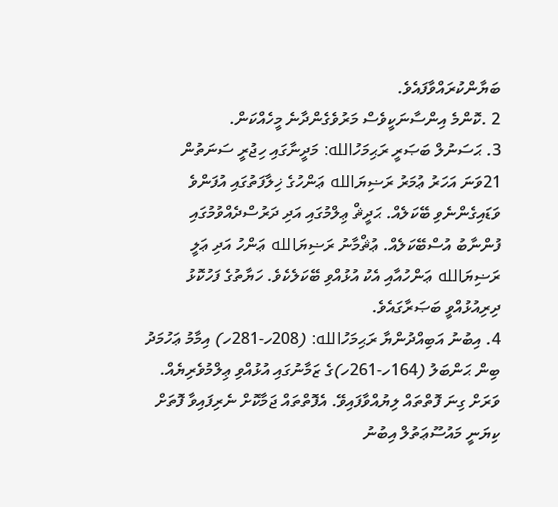ބަޔާންކުރައްވާފައެވެ.
2 .ކޮންމެ އިންސާނަކީވެސް މަރުވެގެންދާނެ މީހެއްކަން.
3. ޙަސަނުލް ބަޞަރީ ރަޙިމަހުالله: މަދީނާގައި ހިޖުރީ ސަނަތުން 21ވަނަ އަހަރު ޢުމަރު ރަޟިޔަالله ޢަންހުގެ ޚިލާފަތުގައި އުފަންވެ ވަޑައިގެންނެވި ބޭކަލެއް. ޙަދީޘް ޢިލްމުގައި އަދި ދަރުސްދެއްވުމުގައި ފުންނާބު އުސްބޭކަލެއް. ޢުޘްމާނު ރަޟިޔަالله ޢަންހު އަދި ޢަލީ ރަޟިޔަالله ޢަންހުއާއި އެކު އުޅުއްވި ބޭކަލެކެވެ. ހަޔާތުގެ ފަހުކޮޅު ދިރިއުޅުއްވީ ބަޞަރާގައެވެ.
4. އިބުނު އަބިއްދުންޔާ ރަޙިމަހުالله: (208ހ-281ހ) އިމާމު ޢަހުމަދު ބިން ޙަންބަލު (164ހ-261ހ)ގެ ޒަމާނުގައި އުޅުއްވި ޢިލްމުވެރިޔެއް. ވަރަށް ގިނަ ފޮތްތައް ލިޔުއްވާފައިވޭ. އެފޮތްތައް ޖަމާކޮށް ނެރިފައިވާ ފޮތަށް ކިޔަނީ މައުސޫޢަތުލް އިބުނު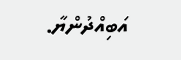އަބިއްދުންޔާ.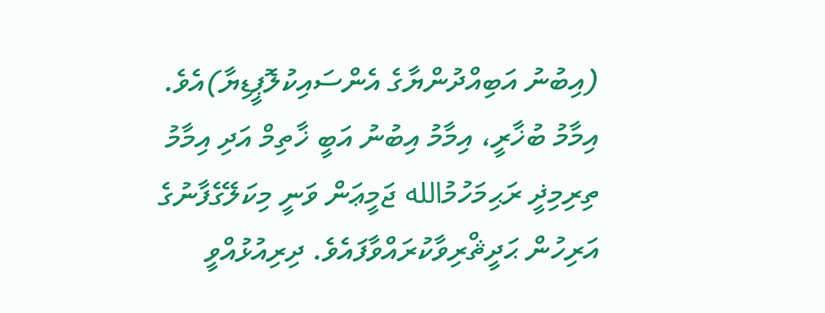(އިބުނު އަބިއްދުންޔާގެ އެންސައިކުލޮޕީޑިޔާ)އެވެ. އިމާމު ބުޚާރީ، އިމާމު އިބުނު އަބީ ޚާތިމް އަދި އިމާމު ތިރިމިޛީ ރަޙިމަހުމުالله ޖަމީޢަން ވަނީ މިކަލޭގެފާނުގެ އަރިހުން ޙަދީޘްރިވާކުރައްވާފައެވެ. ދިރިއުޅުއްވީ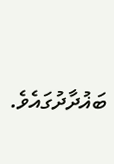ބަޣުދާދުގައެވެ.